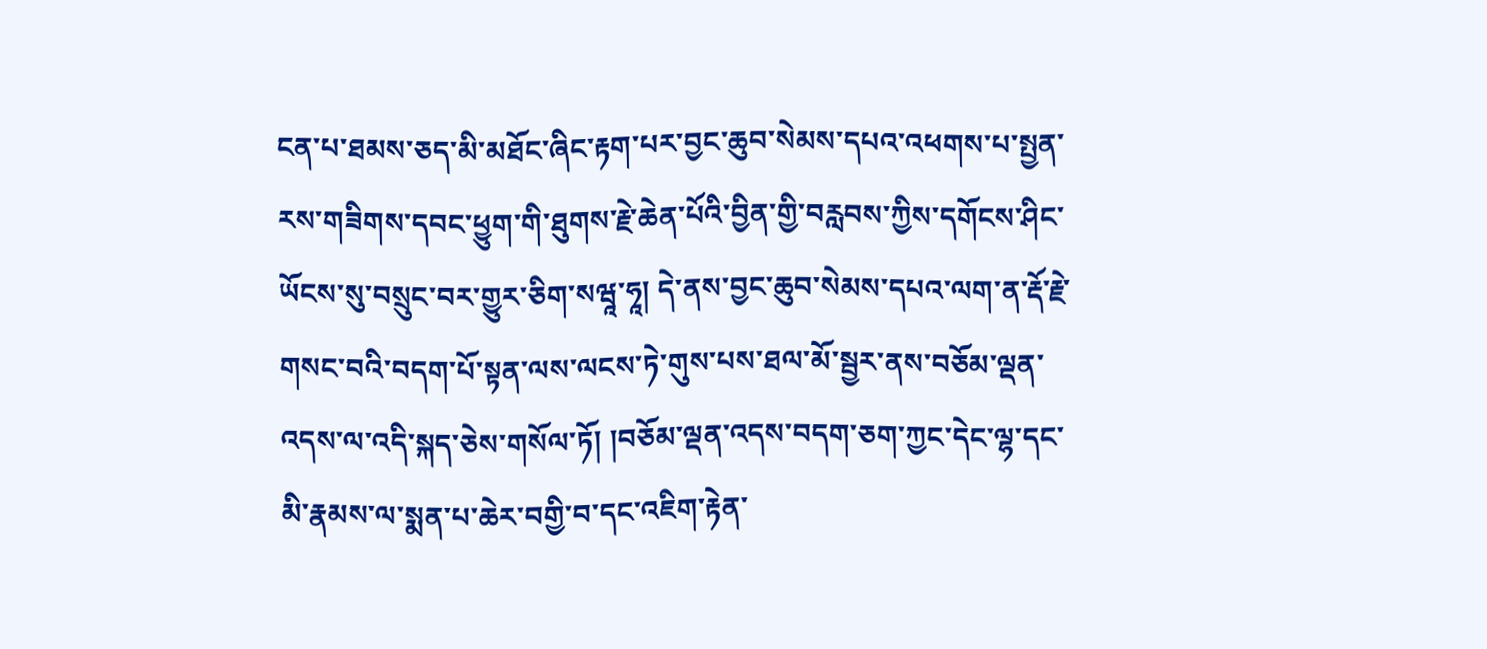ངན་པ་ཐམས་ཅད་མི་མཐོང་ཞིང་རྟག་པར་བྱང་ཆུབ་སེམས་དཔའ་འཕགས་པ་སྤྱན་རས་གཟིགས་དབང་ཕྱུག་གི་ཐུགས་རྗེ་ཆེན་པོའི་བྱིན་གྱི་བརླབས་ཀྱིས་དགོངས་ཤིང་ཡོངས་སུ་བསྲུང་བར་གྱུར་ཅིག་སཝཱ་ཧཱ། དེ་ནས་བྱང་ཆུབ་སེམས་དཔའ་ལག་ན་རྡོ་རྗེ་གསང་བའི་བདག་པོ་སྟན་ལས་ལངས་ཏེ་གུས་པས་ཐལ་མོ་སྦྱར་ནས་བཅོམ་ལྡན་འདས་ལ་འདི་སྐད་ཅེས་གསོལ་ཏོ། །བཅོམ་ལྡན་འདས་བདག་ཅག་ཀྱང་དེང་ལྷ་དང་མི་རྣམས་ལ་སྨན་པ་ཆེར་བགྱི་བ་དང་འཇིག་རྟེན་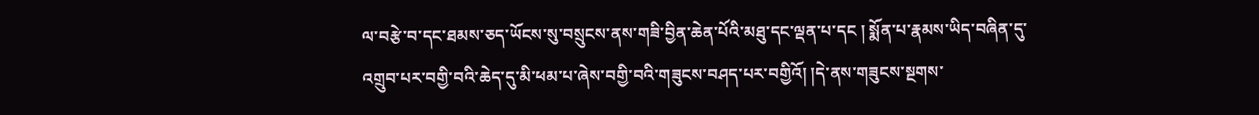ལ་བརྩེ་བ་དང་ཐམས་ཅད་ཡོངས་སུ་བསྲུངས་ནས་གཟི་བྱིན་ཆེན་པོའི་མཐུ་དང་ལྡན་པ་དང ། སྨོན་པ་རྣམས་ཡིད་བཞིན་དུ་འགྲུབ་པར་བགྱི་བའི་ཆེད་དུ་མི་ཕམ་པ་ཞེས་བགྱི་བའི་གཟུངས་བཤད་པར་བགྱིའོ། །དེ་ནས་གཟུངས་སྔགས་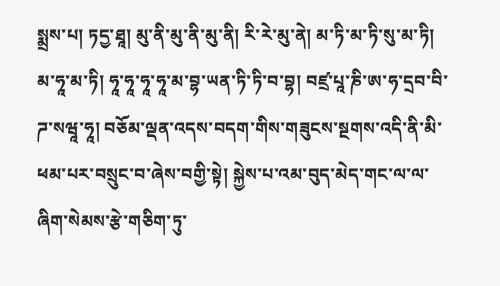སྨྲས་པ། ཏདྱ་ཐཱ། མུ་ནི་མུ་ནི་མུ་ནི། རི་རེ་མུ་ནེ། མ་ཏི་མ་ཏི་སུ་མ་ཏི། མ་ཧཱ་མ་ཏི། ཧཱ་ཧཱ་ཧཱ་ཧཱ་མ་བྷ་ཡན་ཏི་ཏི་བ་བྷ། བཛྲ་པཱ་ཎི་ཨ་ཧ་དྲབ་བི་ཌ་སཝཱ་ཧཱ། བཅོམ་ལྡན་འདས་བདག་གིས་གཟུངས་སྔགས་འདི་ནི་མི་ཕམ་པར་བསྲུང་བ་ཞེས་བགྱི་སྟེ། སྐྱེས་པ་འམ་བུད་མེད་གང་ལ་ལ་ཞིག་སེམས་རྩེ་གཅིག་ཏུ་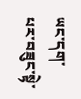ཡང་དག་པར་བཟུང་སྟེ་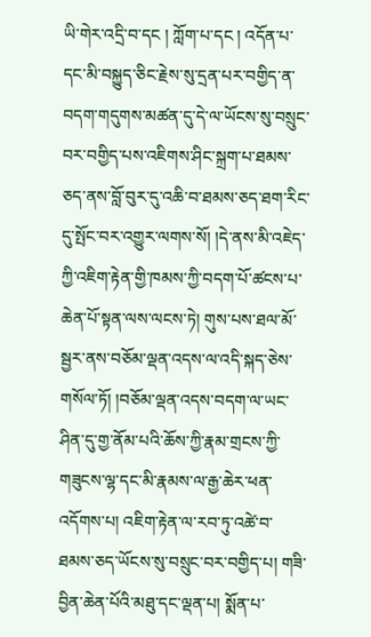ཡི་གེར་འདྲི་བ་དང ། ཀློག་པ་དང ། འདོན་པ་དང་མི་བསྐྱུད་ཅིང་རྗེས་སུ་དྲན་པར་བགྱིད་ན་བདག་གདུགས་མཚན་དུ་དེ་ལ་ཡོངས་སུ་བསྲུང་བར་བགྱིད་པས་འཇིགས་ཤིང་སྐྲག་པ་ཐམས་ཅད་ནས་བློ་བུར་དུ་འཆི་བ་ཐམས་ཅད་ཐག་རིང་དུ་སྤོང་བར་འགྱུར་ལགས་སོ། །དེ་ནས་མི་འཇེད་ཀྱི་འཇིག་རྟེན་གྱི་ཁམས་ཀྱི་བདག་པོ་ཚངས་པ་ཆེན་པོ་སྟན་ལས་ལངས་ཏེ། གུས་པས་ཐལ་མོ་སྦྱར་ནས་བཅོམ་ལྡན་འདས་ལ་འདི་སྐད་ཅེས་གསོལ་ཏོ། །བཅོམ་ལྡན་འདས་བདག་ལ་ཡང་ཤིན་དུ་གྱ་ནོམ་པའི་ཆོས་ཀྱི་རྣམ་གྲངས་ཀྱི་གཟུངས་ལྷ་དང་མི་རྣམས་ལ་རྒྱ་ཆེར་ཕན་འདོགས་པ། འཇིག་རྟེན་ལ་རབ་ཏུ་འཚེ་བ་ཐམས་ཅད་ཡོངས་སུ་བསྲུང་བར་བགྱིད་པ། གཟི་བྱིན་ཆེན་པོའི་མཐུ་དང་ལྡན་པ། སྨོན་པ་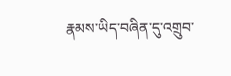རྣམས་ཡིད་བཞིན་དུ་འགྲུབ་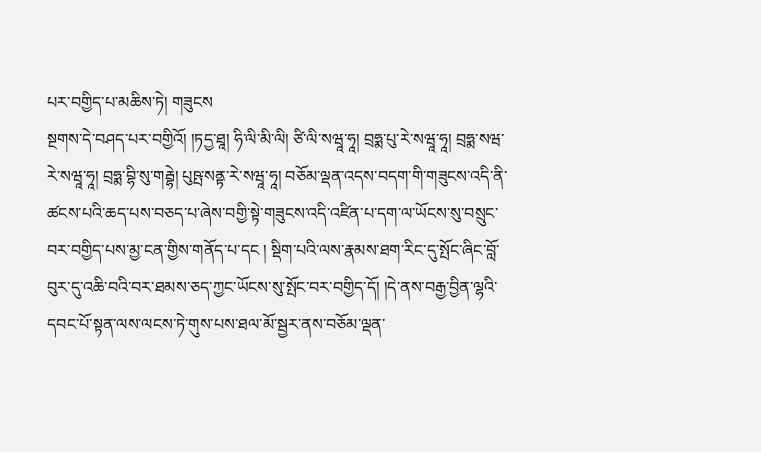པར་བགྱིད་པ་མཆིས་ཏེ། གཟུངས
སྔགས་དེ་བཤད་པར་བགྱིའོ། །ཏདྱ་ཐཱ། ཧི་ལི་མི་ལི། ཙི་ལི་སཝཱ་ཧཱ། བྲཧྨ་པུ་རེ་སཝཱ་ཧཱ། བྲཧྨ་སཝ་རེ་སཝཱ་ཧཱ། བྲཧྨ་བྷི་སུ་གརྦྷེ། པུཥྤ་སནྟ་རེ་སཝཱ་ཧཱ། བཅོམ་ལྡན་འདས་བདག་གི་གཟུངས་འདི་ནི་ཚངས་པའི་ཆད་པས་བཅད་པ་ཞེས་བགྱི་སྟེ་གཟུངས་འདི་འཛིན་པ་དག་ལ་ཡོངས་སུ་བསྲུང་བར་བགྱིད་པས་མྱ་ངན་གྱིས་གནོད་པ་དང ། སྡིག་པའི་ལས་རྣམས་ཐག་རིང་དུ་སྤོང་ཞིང་བློ་བུར་དུ་འཆི་བའི་བར་ཐམས་ཅད་ཀྱང་ཡོངས་སུ་སྤོང་བར་བགྱིད་དོ། །དེ་ནས་བརྒྱ་བྱིན་ལྷའི་དབང་པོ་སྟན་ལས་ལངས་ཏེ་གུས་པས་ཐལ་མོ་སྦྱར་ནས་བཅོམ་ལྡན་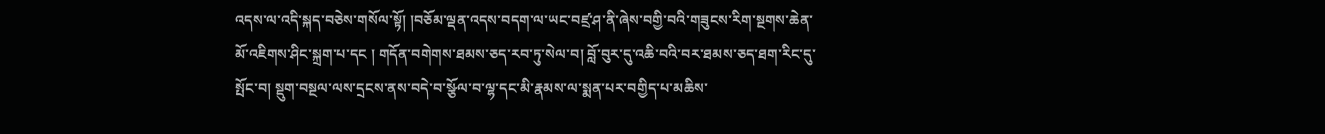འདས་ལ་འདི་སྐད་བཅེས་གསོལ་སྟོ། །བཅོམ་ལྡན་འདས་བདག་ལ་ཡང་བཛྲ་ཤ་ནི་ཞེས་བགྱི་བའི་གཟུངས་རིག་སྔགས་ཆེན་མོ་འཇིགས་ཤིང་སྐྲག་པ་དང ། གདོན་བགེགས་ཐམས་ཅད་རབ་ཏུ་སེལ་བ། བློ་བུར་དུ་འཆི་བའི་བར་ཐམས་ཅད་ཐག་རིང་དུ་སྤོང་བ། སྡུག་བསྔལ་ལས་དྲངས་ནས་བདེ་བ་སྩོལ་བ་ལྷ་དང་མི་རྣམས་ལ་སྨན་པར་བགྱིད་པ་མཆིས་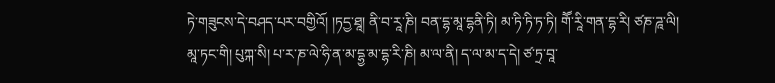ཏེ་གཟུངས་དེ་བཤད་པར་བགྱིའོ། །ཏདྱ་ཐཱ། ནི་བ་རཱ་ཎི། བན་དྷ་མཱ་དྷནི་ཏི། མ་ཏི་ཏི་ཏ་ཏི། གཽ་རཱི་གན་དྷ་རི། ཙཎ་ཌཱ་ལི། མཱ་ཏང་གི། པུཀྐ་སི། པ་ར་ཎ་ལེ་ཧི་ན་མ་དྷྱ་མ་དྷ་རི་ཎི། མ་ལ་ནི། ད་ལ་མ་ད་དེ། ཙ་ཏྲ་བཱ་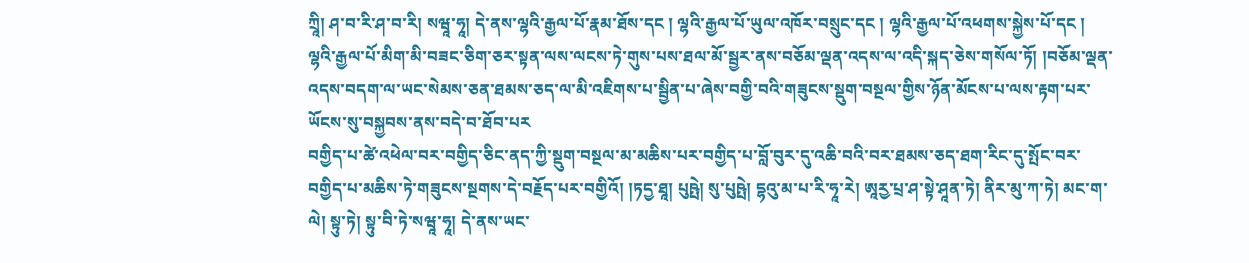ཀྲཱི། ཤ་བ་རི་ཤ་བ་རི། སཝཱ་ཧཱ། དེ་ནས་ལྷའི་རྒྱལ་པོ་རྣམ་ཐོས་དང ། ལྷའི་རྒྱལ་པོ་ཡུལ་འཁོར་བསྲུང་དང ། ལྷའི་རྒྱལ་པོ་འཕགས་སྐྱེས་པོ་དང ། ལྷའི་རྒྱལ་པོ་མིག་མི་བཟང་ཅིག་ཅར་སྟན་ལས་ལངས་ཏེ་གུས་པས་ཐལ་མོ་སྦྱར་ནས་བཅོམ་ལྡན་འདས་ལ་འདི་སྐད་ཅེས་གསོལ་ཏོ། །བཅོམ་ལྡན་འདས་བདག་ལ་ཡང་སེམས་ཅན་ཐམས་ཅད་ལ་མི་འཇིགས་པ་སྦྱིན་པ་ཞེས་བགྱི་བའི་གཟུངས་སྡུག་བསྔལ་གྱིས་ཉོན་མོངས་པ་ལས་རྟག་པར་ཡོངས་སུ་བསྐྱབས་ནས་བདེ་བ་ཐོབ་པར
བགྱིད་པ་ཚེ་འཕེལ་བར་བགྱིད་ཅིང་ནད་ཀྱི་སྡུག་བསྔལ་མ་མཆིས་པར་བགྱིད་པ་བློ་བུར་དུ་འཆི་བའི་བར་ཐམས་ཅད་ཐག་རིང་དུ་སྤོང་བར་བགྱིད་པ་མཆིས་ཏེ་གཟུངས་སྔགས་དེ་བརྗོད་པར་བགྱིའོ། །ཏདྱ་ཐཱ། པུཥྤེ། སུ་པུཥྤེ། དྷའུ་མ་པ་རི་ཧཱ་རེ། ཨཱརྱ་པྲ་ཤ་སྟེ་ཤཱན་ཏེ། ནིར་མུ་ཀ་ཏེ། མང་ག་ལེ། སྟུ་ཏེ། སྟུ་བི་ཏེ་སཝཱ་ཧཱ། དེ་ནས་ཡང་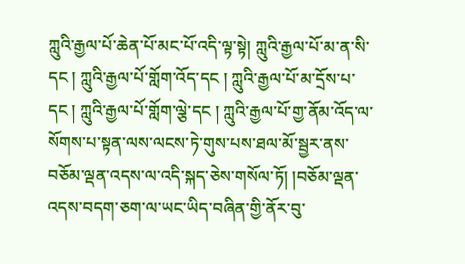ཀླུའི་རྒྱལ་པོ་ཆེན་པོ་མང་པོ་འདི་ལྟ་སྟེ། ཀླུའི་རྒྱལ་པོ་མ་ན་སི་དང ། ཀླུའི་རྒྱལ་པོ་གློག་འོད་དང ། ཀླུའི་རྒྱལ་པོ་མ་དྲོས་པ་དང ། ཀླུའི་རྒྱལ་པོ་གློག་ལྕེ་དང ། ཀླུའི་རྒྱལ་པོ་གྱ་ནོམ་འོད་ལ་སོགས་པ་སྟན་ལས་ལངས་ཏེ་གུས་པས་ཐལ་མོ་སྦྱར་ནས་བཅོམ་ལྡན་འདས་ལ་འདི་སྐད་ཅེས་གསོལ་ཏོ། །བཅོམ་ལྡན་འདས་བདག་ཅག་ལ་ཡང་ཡིད་བཞིན་གྱི་ནོར་བུ་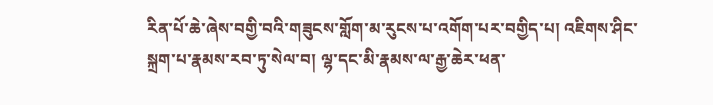རིན་པོ་ཆེ་ཞེས་བགྱི་བའི་གཟུངས་གློག་མ་རུངས་པ་འགོག་པར་བགྱིད་པ། འཇིགས་ཤིང་སྐྲག་པ་རྣམས་རབ་ཏུ་སེལ་བ། ལྷ་དང་མི་རྣམས་ལ་རྒྱ་ཆེར་ཕན་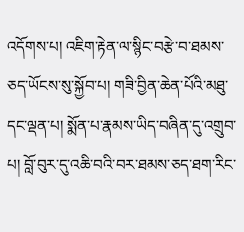འདོགས་པ། འཇིག་རྟེན་ལ་སྙིང་བརྩེ་བ་ཐམས་ཅད་ཡོངས་སུ་སྐྱོབ་པ། གཟི་བྱིན་ཆེན་པོའི་མཐུ་དང་ལྡན་པ། སྨོན་པ་རྣམས་ཡིད་བཞིན་དུ་འགྲུབ་པ། བློ་བུར་དུ་འཆི་བའི་བར་ཐམས་ཅད་ཐག་རིང་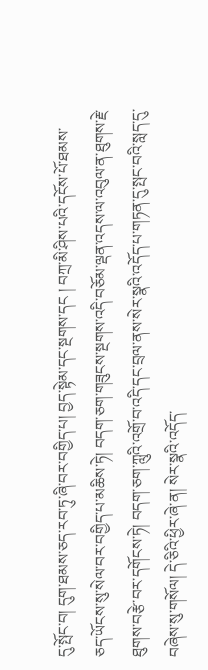དུ་སྤོང་བ། དུག་ཐམས་ཅད་རབ་ཏུ་ཞི་བར་བགྱིད་པ། བྱད་སྟེམ་དང་སྔགས་དང ། བཀྲ་མི་ཤིས་པའི་དངོས་པོ་ཐམས་ཅད་ཡོངས་སུ་སེལ་བར་བགྱིད་པ་མཆིས་ཏེ། བདག་ཅག་གཟུངས་སྔགས་འདི་བཅོམ་ལྡན་འདས་ལ་འབུལ་ན་ཐུགས་རྗེ་ཐུགས་བརྩེ་བར་དགོངས་ཏེ། བདག་ཅག་ཀླུའི་འགྲོ་བ་འདི་དང་བྲལ་ནས་སེར་སྣའི་འདོད་པ་གཏན་དུ་སྤང་བའི་སླད་དུ་བཞེས་སུ་གསོལ། དེ་ཅིའི་ཕྱིར་ཞེ་ན། སེར་སྣའི་འདོད་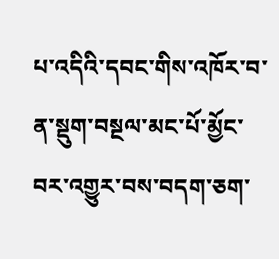པ་འདིའི་དབང་གིས་འཁོར་བ་ན་སྡུག་བསྔལ་མང་པོ་མྱོང་བར་འགྱུར་བས་བདག་ཅག་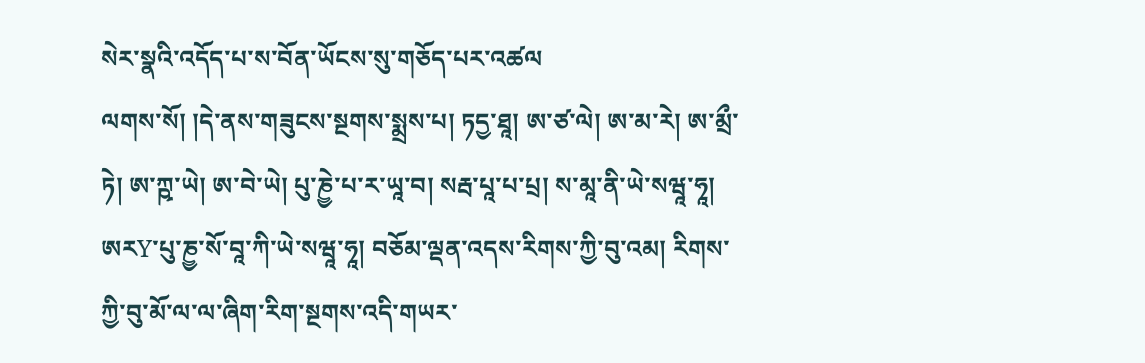སེར་སྣའི་འདོད་པ་ས་བོན་ཡོངས་སུ་གཅོད་པར་འཚལ
ལགས་སོ། །དེ་ནས་གཟུངས་སྔགས་སྨྲས་པ། ཏདྱ་ཐཱ། ཨ་ཙ་ལེ། ཨ་མ་རེ། ཨ་མྲྀ་ཏེ། ཨ་ཀྵ་ཡེ། ཨ་བེ་ཡེ། པུ་ཎྱེ་པ་ར་ཡཱ་བ། སརྦ་པཱ་པ་པྲ། ས་མཱ་ནི་ཡེ་སཝཱ་ཧཱ། ཨརY་པུ་ཎྱ་སོ་བཱ་ཀི་ཡེ་སཝཱ་ཧཱ། བཅོམ་ལྡན་འདས་རིགས་ཀྱི་བུ་འམ། རིགས་ཀྱི་བུ་མོ་ལ་ལ་ཞིག་རིག་སྔགས་འདི་གཡར་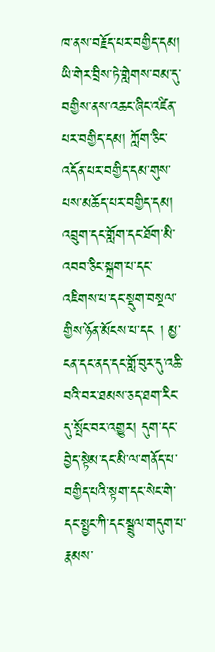ཁ་ནས་བརྗོད་པར་བགྱིད་དམ། ཡི་གེར་བྲིས་ཏེ་གླེགས་བམ་དུ་བགྱིས་ནས་འཆང་ཞིང་འཛིན་པར་བགྱིད་དམ། ཀློག་ཅིང་འདོན་པར་བགྱིད་དམ་གུས་པས་མཆོད་པར་བགྱིད་དམ། འབྲུག་དང་གློག་དང་ཐོག་མི་འབབ་ཅིང་སྐྲག་པ་དང་འཇིགས་པ་དང་སྡུག་བསྔལ་གྱིས་ཉོན་མོངས་པ་དང ། མྱ་ངན་དང་ནད་དང་གློ་བུར་དུ་འཆི་བའི་བར་ཐམས་ཅད་ཐག་རིང་དུ་སྤོང་བར་འགྱུར། དུག་དང་བྱེད་སྟེམ་དང་མི་ལ་གནོད་པ་བགྱིད་པའི་སྟག་དང་སེང་གེ་དང་སྤྱང་ཀི་དང་སྦྲུལ་གདུག་པ་རྣམས་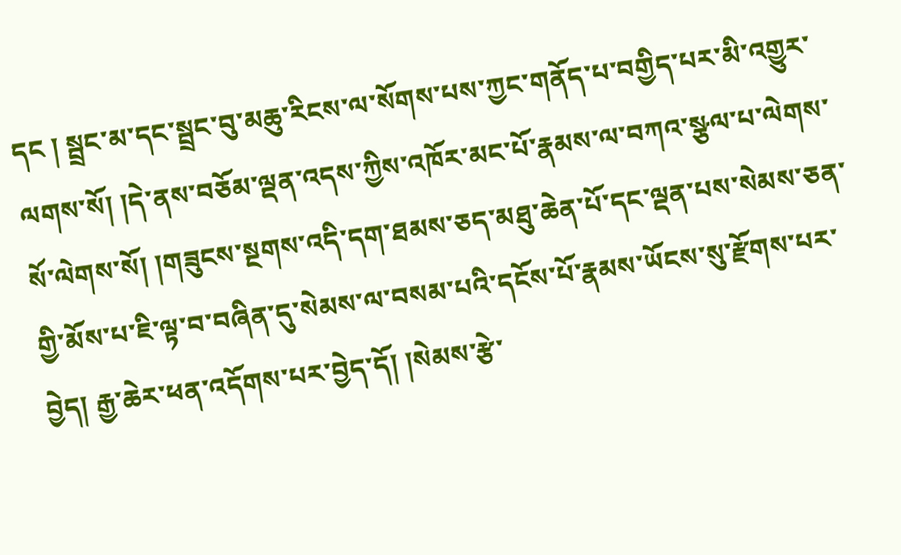དང ། སྦྲང་མ་དང་སྦྲང་བུ་མཆུ་རིངས་ལ་སོགས་པས་ཀྱང་གནོད་པ་བགྱིད་པར་མི་འགྱུར་ལགས་སོ། །དེ་ནས་བཅོམ་ལྡན་འདས་ཀྱིས་འཁོར་མང་པོ་རྣམས་ལ་བཀའ་སྩལ་པ་ལེགས་སོ་ལེགས་སོ། །གཟུངས་སྔགས་འདི་དག་ཐམས་ཅད་མཐུ་ཆེན་པོ་དང་ལྡན་པས་སེམས་ཅན་གྱི་མོས་པ་ཇི་ལྟ་བ་བཞིན་དུ་སེམས་ལ་བསམ་པའི་དངོས་པོ་རྣམས་ཡོངས་སུ་རྫོགས་པར་བྱེད། རྒྱ་ཆེར་ཕན་འདོགས་པར་བྱེད་དོ། །སེམས་རྩེ་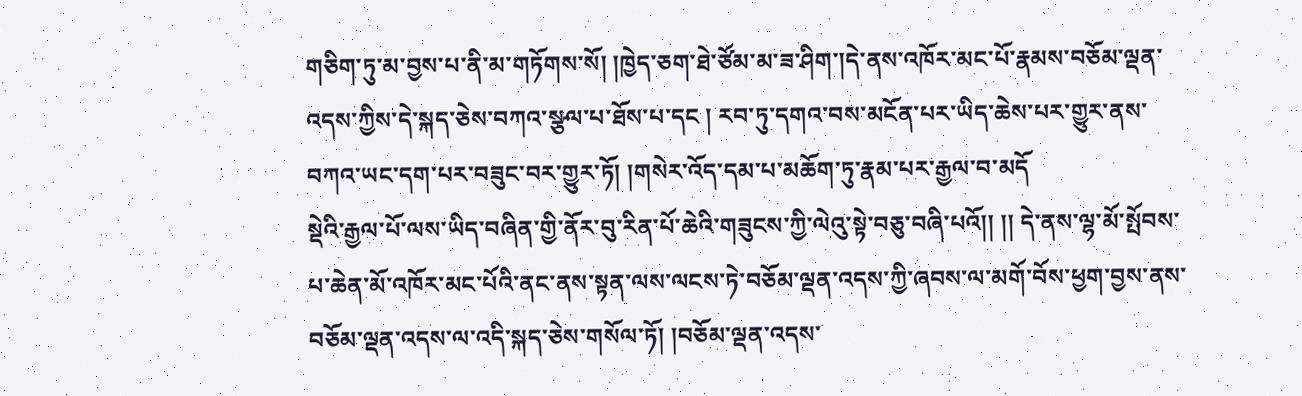གཅིག་ཏུ་མ་བྱས་པ་ནི་མ་གཏོགས་སོ། །ཁྱེད་ཅག་ཐེ་ཙོམ་མ་ཟ་ཤིག་།དེ་ནས་འཁོར་མང་པོ་རྣམས་བཅོམ་ལྡན་འདས་ཀྱིས་དེ་སྐད་ཅེས་བཀའ་སྩལ་པ་ཐོས་པ་དང ། རབ་ཏུ་དགའ་བས་མངོན་པར་ཡིད་ཆེས་པར་གྱུར་ནས་བཀའ་ཡང་དག་པར་བཟུང་བར་གྱུར་ཏོ། །གསེར་འོད་དམ་པ་མཆོག་ཏུ་རྣམ་པར་རྒྱལ་བ་མདོ
སྡེའི་རྒྱལ་པོ་ལས་ཡིད་བཞིན་གྱི་ནོར་བུ་རིན་པོ་ཆེའི་གཟུངས་ཀྱི་ལེའུ་སྟེ་བཅུ་བཞི་པའོ།། །། དེ་ནས་ལྷ་མོ་སྤོབས་པ་ཆེན་མོ་འཁོར་མང་པོའི་ནང་ནས་སྟན་ལས་ལངས་ཏེ་བཅོམ་ལྡན་འདས་ཀྱི་ཞབས་ལ་མགོ་བོས་ཕྱག་བྱས་ནས་བཅོམ་ལྡན་འདས་ལ་འདི་སྐད་ཅེས་གསོལ་ཏོ། །བཅོམ་ལྡན་འདས་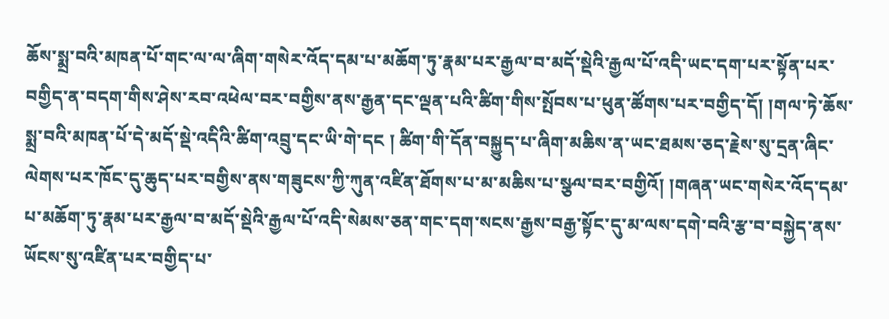ཆོས་སྨྲ་བའི་མཁན་པོ་གང་ལ་ལ་ཞིག་གསེར་འོད་དམ་པ་མཆོག་ཏུ་རྣམ་པར་རྒྱལ་བ་མདོ་སྡེའི་རྒྱལ་པོ་འདི་ཡང་དག་པར་སྟོན་པར་བགྱིད་ན་བདག་གིས་ཤེས་རབ་འཕེལ་བར་བགྱིས་ནས་རྒྱན་དང་ལྡན་པའི་ཚིག་གིས་སྤོབས་པ་ཕུན་ཚོགས་པར་བགྱིད་དོ། །གལ་ཏེ་ཆོས་སྨྲ་བའི་མཁན་པོ་དེ་མདོ་སྡེ་འདིའི་ཚིག་འབྲུ་དང་ཡི་གེ་དང ། ཚིག་གི་དོན་བསྐྱུད་པ་ཞིག་མཆིས་ན་ཡང་ཐམས་ཅད་རྗེས་སུ་དྲན་ཞིང་ལེགས་པར་ཁོང་དུ་ཆུད་པར་བགྱིས་ནས་གཟུངས་ཀྱི་ཀུན་འཛིན་ཐོགས་པ་མ་མཆིས་པ་སྩལ་བར་བགྱིའོ། །གཞན་ཡང་གསེར་འོད་དམ་པ་མཆོག་ཏུ་རྣམ་པར་རྒྱལ་བ་མདོ་སྡེའི་རྒྱལ་པོ་འདི་སེམས་ཅན་གང་དག་སངས་རྒྱས་བརྒྱ་སྟོང་དུ་མ་ལས་དགེ་བའི་རྩ་བ་བསྐྱེད་ནས་ཡོངས་སུ་འཛིན་པར་བགྱིད་པ་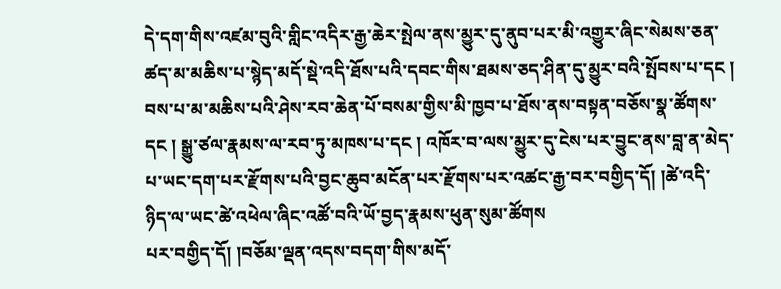དེ་དག་གིས་འཛམ་བུའི་གླིང་འདིར་རྒྱ་ཆེར་སྤེལ་ནས་མྱུར་དུ་ནུབ་པར་མི་འགྱུར་ཞིང་སེམས་ཅན་ཚད་མ་མཆིས་པ་སྙེད་མདོ་སྡེ་འདི་ཐོས་པའི་དབང་གིས་ཐམས་ཅད་ཤིན་དུ་མྱུར་བའི་སྤོབས་པ་དང ། བས་པ་མ་མཆིས་པའི་ཤེས་རབ་ཆེན་པོ་བསམ་གྱིས་མི་ཁྱབ་པ་ཐོས་ནས་བསྟན་བཅོས་སྣ་ཚོགས་དང ། སྒྱུ་ཙལ་རྣམས་ལ་རབ་ཏུ་མཁས་པ་དང ། འཁོར་བ་ལས་མྱུར་དུ་ངེས་པར་བྱུང་ནས་བླ་ན་མེད་པ་ཡང་དག་པར་རྫོགས་པའི་བྱང་ཆུབ་མངོན་པར་རྫོགས་པར་འཚང་རྒྱ་བར་བགྱིད་དོ། །ཚེ་འདི་ཉིད་ལ་ཡང་ཚེ་འཕེལ་ཞིང་འཚོ་བའི་ཡོ་བྱད་རྣམས་ཕུན་སུམ་ཚོགས
པར་བགྱིད་དོ། །བཅོམ་ལྡན་འདས་བདག་གིས་མདོ་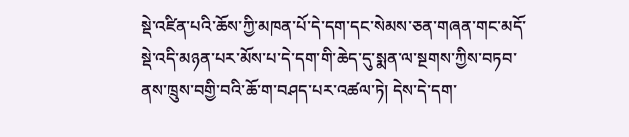སྡེ་འཛིན་པའི་ཆོས་ཀྱི་མཁན་པོ་དེ་དག་དང་སེམས་ཅན་གཞན་གང་མདོ་སྡེ་འདི་མཉན་པར་མོས་པ་དེ་དག་གི་ཆེད་དུ་སྨན་ལ་སྔགས་ཀྱིས་བཏབ་ནས་ཁྲུས་བགྱི་བའི་ཆོ་ག་བཤད་པར་འཚལ་ཏེ། དེས་དེ་དག་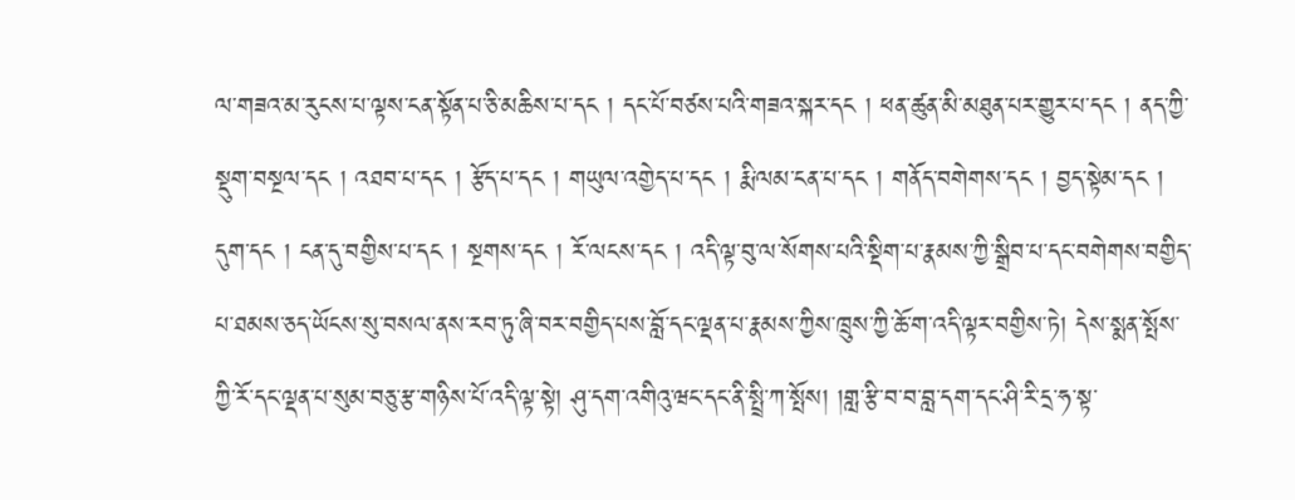ལ་གཟའ་མ་རུངས་པ་ལྟས་ངན་སྟོན་པ་ཅི་མཆིས་པ་དང ། དང་པོ་བཙས་པའི་གཟའ་སྐར་དང ། ཕན་ཚུན་མི་མཐུན་པར་གྱུར་པ་དང ། ནད་ཀྱི་སྡུག་བསྔལ་དང ། འཐབ་པ་དང ། རྩོད་པ་དང ། གཡུལ་འགྱེད་པ་དང ། རྨི་ལམ་ངན་པ་དང ། གནོད་བགེགས་དང ། བྱད་སྟེམ་དང ། དུག་དང ། ངན་དུ་བགྱིས་པ་དང ། སྔགས་དང ། རོ་ལངས་དང ། འདི་ལྟ་བུ་ལ་སོགས་པའི་སྡིག་པ་རྣམས་ཀྱི་སྒྲིབ་པ་དང་བགེགས་བགྱིད་པ་ཐམས་ཅད་ཡོངས་སུ་བསལ་ནས་རབ་ཏུ་ཞི་བར་བགྱིད་པས་བློ་དང་ལྡན་པ་རྣམས་ཀྱིས་ཁྲུས་ཀྱི་ཆོ་ག་འདི་ལྟར་བགྱིས་ཏེ། དེས་སྨན་སྤོས་ཀྱི་རོ་དང་ལྡན་པ་སུམ་བཅུ་རྩ་གཉིས་པོ་འདི་ལྟ་སྟེ། ཤུ་དག་འགིའུ་ཝང་དང་ནི་སྤྲི་ཀ་སྤོས། །གླ་རྩི་བ་བ་བླ་དག་དང་ཤི་རི་དྲ་ཧ་སྟ་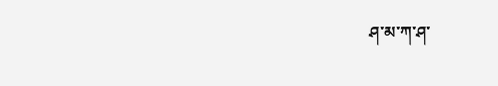ཤ་མ་ཀ་ཤ་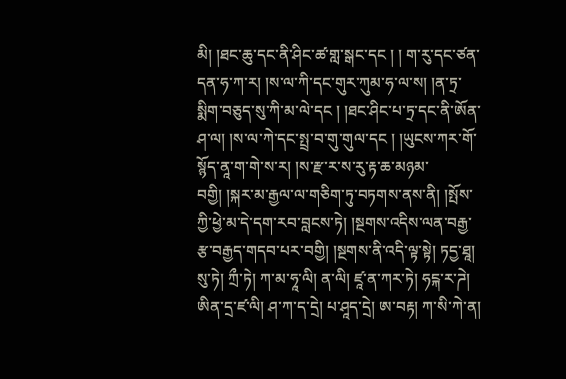མི། །ཐང་ཆུ་དང་ནི་ཤིང་ཚ་གླ་སྒང་དང ། ། ག་རུ་དང་ཙན་དན་ཧ་ཀ་ར། །ས་ལ་ཀི་དང་གུར་ཀུམ་ཧ་ལ་ས། །ན་ཏྲ་སྨིག་བཅུད་སུ་ཀི་མ་ལེ་དང ། །ཐང་ཤིང་པ་ཏྲ་དང་ནི་ཨོན་ཤ་ལ། །ས་ལ་ཀེ་དང་སྤྲ་བ་གུ་གུལ་དང ། །ཡུངས་ཀར་གོ་སྙོད་ནཱ་ག་གེ་ས་ར། །ས་རྫ་ར་ས་རུ་རྟ་ཆ་མཉམ་བགྱི། །སྐར་མ་རྒྱལ་ལ་གཅིག་ཏུ་བཏགས་ནས་ནི། །སྤོས་ཀྱི་ཕྱེ་མ་དེ་དག་རབ་བླངས་ཏེ། །སྔགས་འདིས་ལན་བརྒྱ་རྩ་བརྒྱད་གདབ་པར་བགྱི། །སྔགས་ནི་འདི་ལྟ་སྟེ། ཏདྱ་ཐཱ། སུ་ཏེ། ཀྲྀ་ཏེ། ཀ་མ་ཧཱ་ལི། ན་ལི། ཛཱ་ན་ཀར་ཏེ། ཧངྐ་ར་ཌེ། ཨིན་དྲ་ཛ་ལི། ཤ་ཀ་ད་དྲེ། པ་ཤཱད་དྲེ། ཨ་བརྟ། ཀ་སི་ཀེ་ན།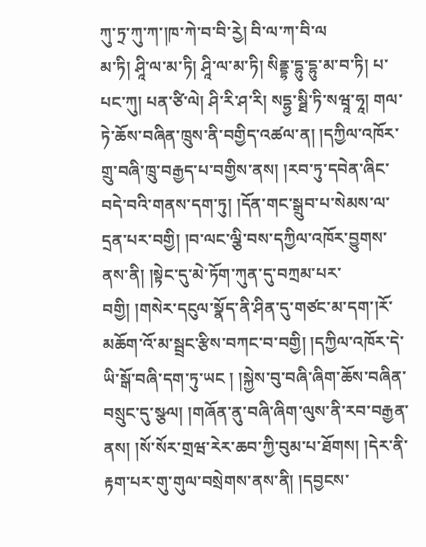ཀུ་ཏྲ་ཀུ་ཀ་།ཁ་ཀེ་བ་བི་རྱེ། བི་ལ་ཀ་བི་ལ
མ་ཏི། ཤཱི་ལ་མ་ཏི། ཤཱི་ལ་མ་ཏི། སིནྡྷ་དྷུ་དྷུ་མ་བ་ཏི། པ་པང་ཀུ། པན་ཙི་ལེ། ཤི་རི་ཤ་རི། སདྷྱ་སྠི་ཏི་སཝཱ་ཧཱ། གལ་ཏེ་ཆོས་བཞིན་ཁྲུས་ནི་བགྱིད་འཚལ་ན། །དཀྱིལ་འཁོར་གྲུ་བཞི་ཁྲུ་བརྒྱད་པ་བགྱིས་ནས། །རབ་ཏུ་དབེན་ཞིང་བདེ་བའི་གནས་དག་ཏུ། །དོན་གང་སྒྲུབ་པ་སེམས་ལ་དྲན་པར་བགྱི། །བ་ལང་ལྕི་བས་དཀྱིལ་འཁོར་བྱུགས་ནས་ནི། །སྟེང་དུ་མེ་ཏོག་ཀུན་དུ་བཀྲམ་པར་བགྱི། །གསེར་དངུལ་སྣོད་ནི་ཤིན་དུ་གཙང་མ་དག་།རོ་མཆོག་འོ་མ་སྦྲང་རྩིས་བཀང་བ་བགྱི། །དཀྱིལ་འཁོར་དེ་ཡི་སྒོ་བཞི་དག་ཏུ་ཡང ། །སྐྱེས་བུ་བཞི་ཞིག་ཆོས་བཞིན་བསྲུང་དུ་སྩལ། །གཞོན་ནུ་བཞི་ཞིག་ལུས་ནི་རབ་བརྒྱན་ནས། །སོ་སོར་གྲཝ་རེར་ཆབ་ཀྱི་བུམ་པ་ཐོགས། །དེར་ནི་རྟག་པར་གུ་གུལ་བསྲེགས་ནས་ནི། །དབྱངས་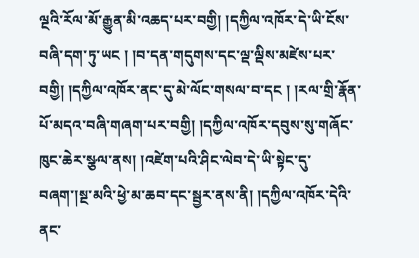ལྔའི་རོལ་མོ་རྒྱུན་མི་འཆད་པར་བགྱི། །དཀྱིལ་འཁོར་དེ་ཡི་ངོས་བཞི་དག་ཏུ་ཡང ། །བ་དན་གདུགས་དང་ལྡ་ལྡིས་མཛེས་པར་བགྱི། །དཀྱིལ་འཁོར་ནང་དུ་མེ་ལོང་གསལ་བ་དང ། །རལ་གྲི་རྣོན་པོ་མདའ་བཞི་གཞག་པར་བགྱི། །དཀྱིལ་འཁོར་དབུས་སུ་གཞོང་ཁུང་ཆེར་སྩལ་ནས། །འཛེག་པའི་ཤིང་ལེབ་དེ་ཡི་སྟེང་དུ་བཞག་།སྔ་མའི་ཕྱེ་མ་ཆབ་དང་སྦྱར་ནས་ནི། །དཀྱིལ་འཁོར་དེའི་ནང་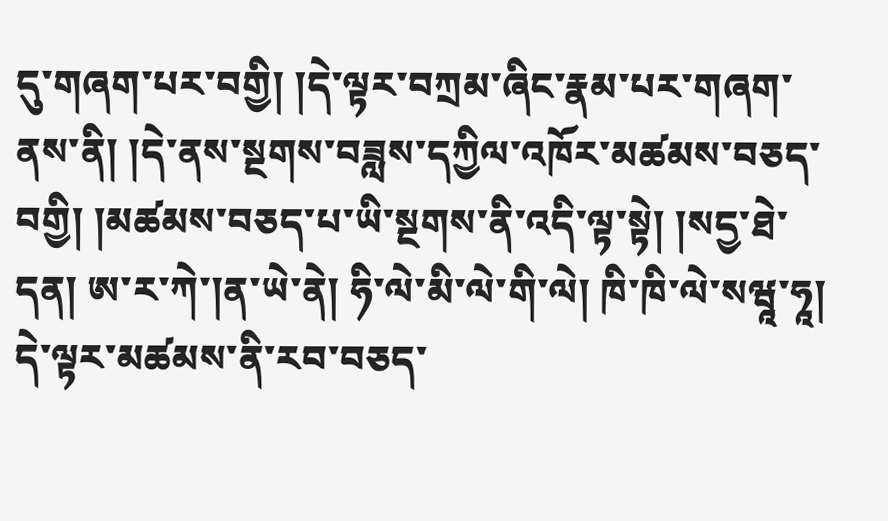དུ་གཞག་པར་བགྱི། །དེ་ལྟར་བཀྲམ་ཞིང་རྣམ་པར་གཞག་ནས་ནི། །དེ་ནས་སྔགས་བཟླས་དཀྱིལ་འཁོར་མཚམས་བཅད་བགྱི། །མཚམས་བཅད་པ་ཡི་སྔགས་ནི་འདི་ལྟ་སྟེ། །སདྱ་ཐེ་དན། ཨ་ར་ཀེ་།ན་ཡེ་ནེ། ཧི་ལེ་མི་ལེ་གི་ལེ། ཁི་ཁི་ལེ་སཝཱ་ཧཱ། དེ་ལྟར་མཚམས་ནི་རབ་བཅད་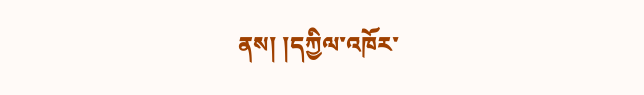ནས། །དཀྱིལ་འཁོར་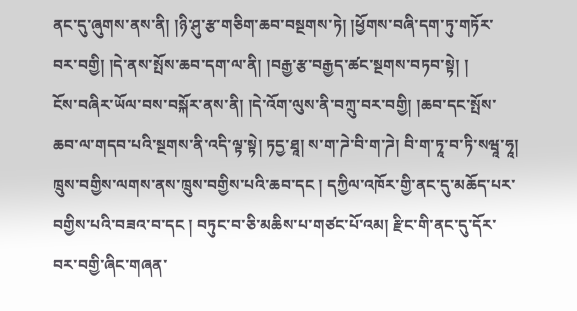ནང་དུ་ཞུགས་ནས་ནི། །ཉི་ཤུ་རྩ་གཅིག་ཆབ་བསྔགས་ཏེ། །ཕྱོགས་བཞི་དག་ཏུ་གཏོར་བར་བགྱི། །དེ་ནས་སྤོས་ཆབ་དག་ལ་ནི། །བརྒྱ་རྩ་བརྒྱད་ཚང་སྔགས་བཏབ་སྟེ། །
ངོས་བཞིར་ཡོལ་བས་བསྐོར་ནས་ནི། །དེ་འོག་ལུས་ནི་བཀྲུ་བར་བགྱི། །ཆབ་དང་སྤོས་ཆབ་ལ་གདབ་པའི་སྔགས་ནི་འདི་ལྟ་སྟེ། ཏདྱ་ཐཱ། ས་ག་ཌེ་བི་ག་ཌེ། བི་ག་ཏཱ་བ་ཏི་སཝཱ་ཧཱ། ཁྲུས་བགྱིས་ལགས་ནས་ཁྲུས་བགྱིས་པའི་ཆབ་དང ། དཀྱིལ་འཁོར་གྱི་ནང་དུ་མཆོད་པར་བགྱིས་པའི་བཟའ་བ་དང ། བཏུང་བ་ཅི་མཆིས་པ་གཙང་པོ་འམ། རྫིང་གི་ནང་དུ་དོར་བར་བགྱི་ཞིང་གཞན་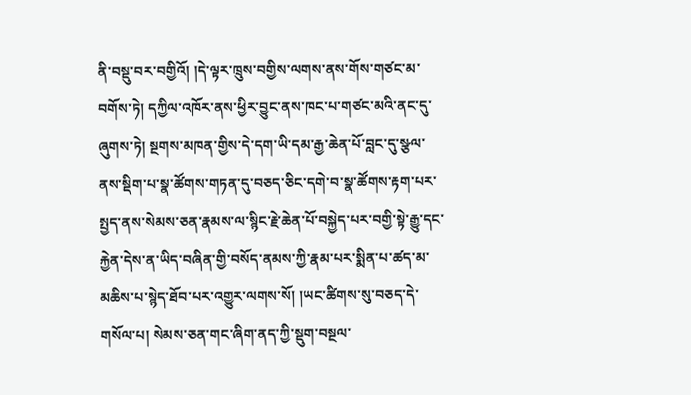ནི་བསྡུ་བར་བགྱིའོ། །དེ་ལྟར་ཁྲུས་བགྱིས་ལགས་ནས་གོས་གཙང་མ་བགོས་ཏེ། དཀྱིལ་འཁོར་ནས་ཕྱིར་བྱུང་ནས་ཁང་པ་གཙང་མའི་ནང་དུ་ཞུགས་ཏེ། སྔགས་མཁན་གྱིས་དེ་དག་ཡི་དམ་རྒྱ་ཆེན་པོ་བླང་དུ་སྩལ་ནས་སྡིག་པ་སྣ་ཚོགས་གཏན་དུ་བཅད་ཅིང་དགེ་བ་སྣ་ཚོགས་རྟག་པར་སྤྱད་ནས་སེམས་ཅན་རྣམས་ལ་སྙིང་རྗེ་ཆེན་པོ་བསྐྱེད་པར་བགྱི་སྟེ་རྒྱུ་དང་རྐྱེན་དེས་ན་ཡིད་བཞིན་གྱི་བསོད་ནམས་ཀྱི་རྣམ་པར་སྨིན་པ་ཚད་མ་མཆིས་པ་སྙེད་ཐོབ་པར་འགྱུར་ལགས་སོ། །ཡང་ཚིགས་སུ་བཅད་དེ་གསོལ་པ། སེམས་ཅན་གང་ཞིག་ནད་ཀྱི་སྡུག་བསྔལ་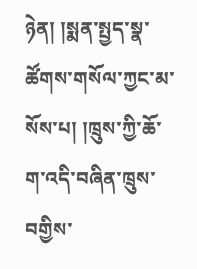ཉེན། །སྨན་སྤྱད་སྣ་ཚོགས་གསོལ་ཀྱང་མ་སོས་པ། །ཁྲུས་ཀྱི་ཆོ་ག་འདི་བཞིན་ཁྲུས་བགྱིས་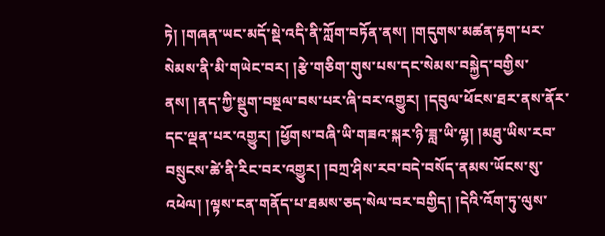ཏེ། །གཞན་ཡང་མདོ་སྡེ་འདི་ནི་ཀློག་བཏོན་ནས། །གདུགས་མཚན་རྟག་པར་སེམས་ནི་མི་གཡེང་བར། །རྩེ་གཅིག་གུས་པས་དང་སེམས་བསྐྱེད་བགྱིས་ནས། །ནད་ཀྱི་སྡུག་བསྔལ་བས་པར་ཞི་བར་འགྱུར། །དབུལ་ཕོངས་ཐར་ནས་ནོར་དང་ལྡན་པར་འགྱུར། །ཕྱོགས་བཞི་ཡི་གཟའ་སྐར་ཉི་ཟླ་ཡི་ལྷ། །མཐུ་ཡིས་རབ་བསྲུངས་ཚེ་ནི་རིང་བར་འགྱུར། །བཀྲ་ཤིས་རབ་བདེ་བསོད་ནམས་ཡོངས་སུ་འཕེལ། །ལྟས་ངན་གནོད་པ་ཐམས་ཅད་སེལ་བར་བགྱིད། །དེའི་འོག་ཏུ་ལུས་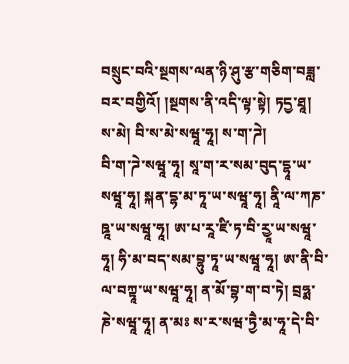བསྲུང་བའི་སྔགས་ལན་ཉི་ཤུ་རྩ་གཅིག་བཟླ་བར་བགྱིའོ། །སྔགས་ནི་འདི་ལྟ་སྟེ། ཏདྱ་ཐཱ། ས་མེ། བི་ས་མེ་སཝཱ་ཧཱ། ས་ག་ཌེ།
བི་ག་ཌེ་སཝཱ་ཧཱ། སཱ་ག་ར་སམ་བུད་དྷཱ་ཡ་སཝཱ་ཧཱ། སྐན་དྷ་མ་ཏཱ་ཡ་སཝཱ་ཧཱ། ནཱི་ལ་ཀཎ་ཋཱ་ཡ་སཝཱ་ཧཱ། ཨ་པ་རཱ་ཛི་ཏ་བི་རྱཱ་ཡ་སཝཱ་ཧཱ། ཧི་མ་བད་སམ་བྷུ་ཏཱ་ཡ་སཝཱ་ཧཱ། ཨ་ནི་བི་ལ་བཀྟཱ་ཡ་སཝཱ་ཧཱ། ན་མོ་བྷ་ག་བ་ཏེ། བྲཧྨ་ཎེ་སཝཱ་ཧཱ། ན་མཿ ས་ར་སཝ་ཏྱཻ་མ་ཧཱ་དེ་བི་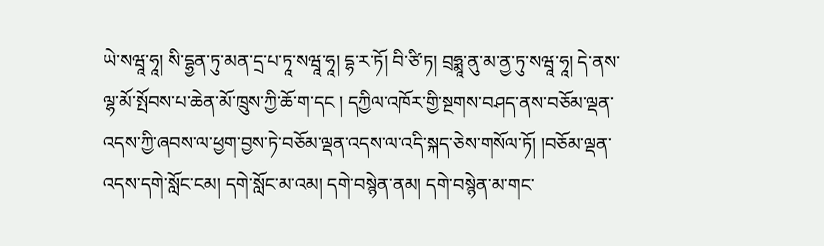ཡེ་སཝཱ་ཧཱ། སི་དྷྱན་ཏུ་མན་དྲ་པ་ཏཱ་སཝཱ་ཧཱ། དྷ་ར་ཏོ། བི་ཙི་ཏ། བྲཧྨཱ་ནུ་མ་ནྱ་ཏུ་སཝཱ་ཧཱ། དེ་ནས་ལྷ་མོ་སྤོབས་པ་ཆེན་མོ་ཁྲུས་ཀྱི་ཆོ་ག་དང ། དཀྱིལ་འཁོར་གྱི་སྔགས་བཤད་ནས་བཅོམ་ལྡན་འདས་ཀྱི་ཞབས་ལ་ཕྱག་བྱས་ཏེ་བཅོམ་ལྡན་འདས་ལ་འདི་སྐད་ཅེས་གསོལ་ཏོ། །བཅོམ་ལྡན་འདས་དགེ་སློང་ངམ། དགེ་སློང་མ་འམ། དགེ་བསྙེན་ནམ། དགེ་བསྙེན་མ་གང་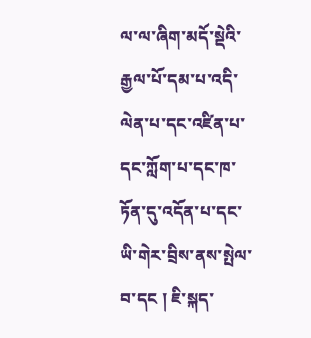ལ་ལ་ཞིག་མདོ་སྡེའི་རྒྱལ་པོ་དམ་པ་འདི་ལེན་པ་དང་འཛིན་པ་དང་ཀློག་པ་དང་ཁ་ཏོན་དུ་འདོན་པ་དང་ཡི་གེར་བྲིས་ནས་སྤེལ་བ་དང ། ཇི་སྐད་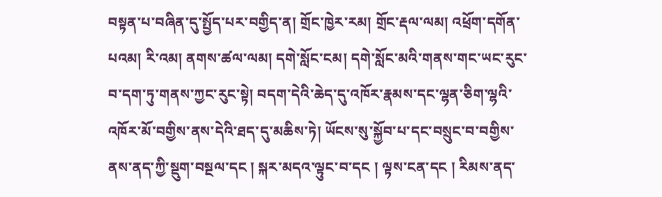བསྟན་པ་བཞིན་དུ་སྤྱོད་པར་བགྱིད་ན། གྲོང་ཁྱེར་རམ། གྲོང་རྡལ་ལམ། འཕྲོག་དགོན་པའམ། རི་འམ། ནགས་ཚལ་ལམ། དགེ་སློང་ངམ། དགེ་སློང་མའི་གནས་གང་ཡང་རུང་བ་དག་ཏུ་གནས་ཀྱང་རུང་སྟེ། བདག་དེའི་ཆེད་དུ་འཁོར་རྣམས་དང་ལྷན་ཅིག་ལྷའི་འཁོར་མོ་བགྱིས་ནས་དེའི་ཐད་དུ་མཆིས་ཏེ། ཡོངས་སུ་སྐྱོབ་པ་དང་བསྲུང་བ་བགྱིས་ནས་ནད་ཀྱི་སྡུག་བསྔལ་དང ། སྐར་མདའ་ལྟུང་བ་དང ། ལྟས་ངན་དང ། རིམས་ནད་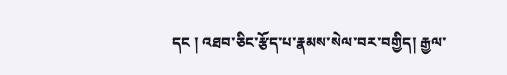དང ། འཐབ་ཅིང་རྩོད་པ་རྣམས་སེལ་བར་བགྱིད། རྒྱལ་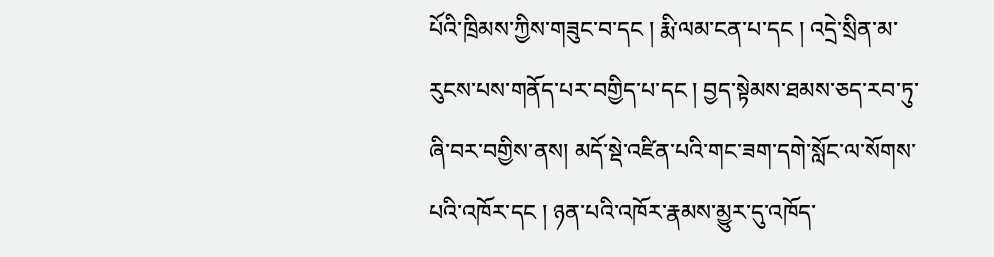པོའི་ཁྲིམས་ཀྱིས་གཟུང་བ་དང ། རྨི་ལམ་ངན་པ་དང ། འདྲེ་སྲིན་མ་རུངས་པས་གནོད་པར་བགྱིད་པ་དང ། བྱད་སྟེམས་ཐམས་ཅད་རབ་ཏུ་ཞི་བར་བགྱིས་ནས། མདོ་སྡེ་འཛིན་པའི་གང་ཟག་དགེ་སློང་ལ་སོགས་པའི་འཁོར་དང ། ཉན་པའི་འཁོར་རྣམས་མྱུར་དུ་འཁོད་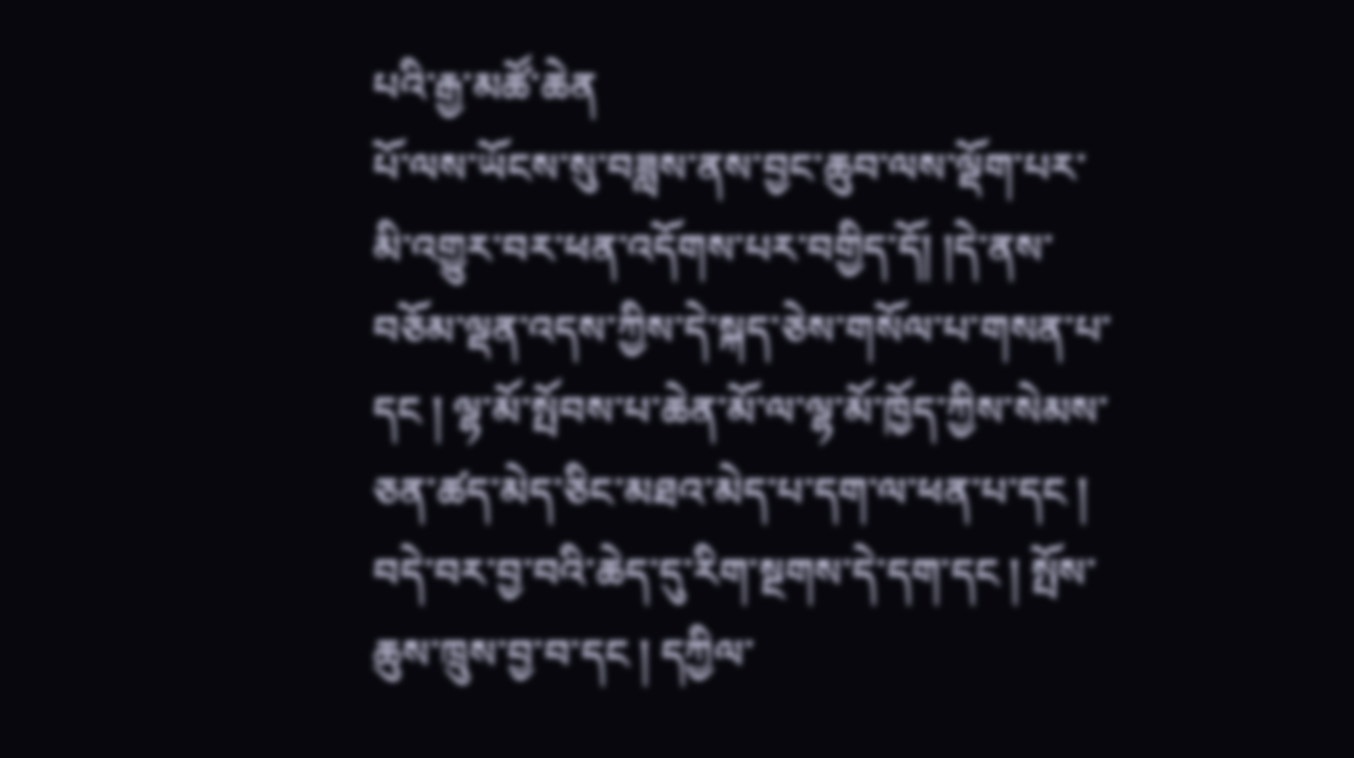པའི་རྒྱ་མཚོ་ཆེན
པོ་ལས་ཡོངས་སུ་བཟླས་ནས་བྱང་ཆུབ་ལས་ལྡོག་པར་མི་འགྱུར་བར་ཕན་འདོགས་པར་བགྱིད་དོ། །དེ་ནས་བཅོམ་ལྡན་འདས་ཀྱིས་དེ་སྐད་ཅེས་གསོལ་པ་གསན་པ་དང ། ལྷ་མོ་སྤོབས་པ་ཆེན་མོ་ལ་ལྷ་མོ་ཁྱོད་ཀྱིས་སེམས་ཅན་ཚད་མེད་ཅིང་མཐའ་མེད་པ་དག་ལ་ཕན་པ་དང ། བདེ་བར་བྱ་བའི་ཆེད་དུ་རིག་སྔགས་དེ་དག་དང ། སྤོས་ཆུས་ཁྲུས་བྱ་བ་དང ། དཀྱིལ་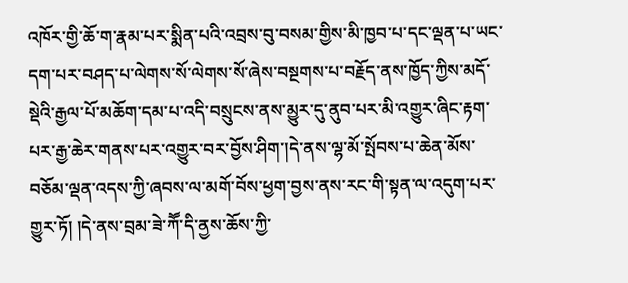འཁོར་གྱི་ཆོ་ག་རྣམ་པར་སྨིན་པའི་འབྲས་བུ་བསམ་གྱིས་མི་ཁྱབ་པ་དང་ལྡན་པ་ཡང་དག་པར་བཤད་པ་ལེགས་སོ་ལེགས་སོ་ཞེས་བསྔགས་པ་བརྗོད་ནས་ཁྱོད་ཀྱིས་མདོ་སྡེའི་རྒྱལ་པོ་མཆོག་དམ་པ་འདི་བསྲུངས་ནས་མྱུར་དུ་ནུབ་པར་མི་འགྱུར་ཞིང་རྟག་པར་རྒྱ་ཆེར་གནས་པར་འགྱུར་བར་བྱོས་ཤིག་།དེ་ནས་ལྷ་མོ་སྤོབས་པ་ཆེན་མོས་བཅོམ་ལྡན་འདས་ཀྱི་ཞབས་ལ་མགོ་བོས་ཕྱག་བྱས་ནས་རང་གི་སྟན་ལ་འདུག་པར་གྱུར་ཏོ། །དེ་ནས་བྲམ་ཟེ་ཀཽ་དི་ནྱས་ཆོས་ཀྱི་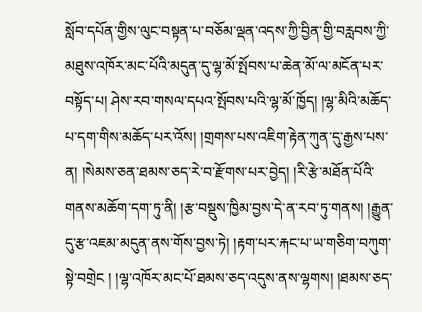སློབ་དཔོན་གྱིས་ལུང་བསྟན་པ་བཅོམ་ལྡན་འདས་ཀྱི་བྱིན་གྱི་བརླབས་ཀྱི་མཐུས་འཁོར་མང་པོའི་མདུན་དུ་ལྷ་མོ་སྤོབས་པ་ཆེན་མོ་ལ་མངོན་པར་བསྟོད་པ། ཤེས་རབ་གསལ་དཔའ་སྤོབས་པའི་ལྷ་མོ་ཁྱོད། །ལྷ་མིའི་མཆོད་པ་དག་གིས་མཆོད་པར་འོས། །གྲགས་པས་འཇིག་རྟེན་ཀུན་དུ་རྒྱས་པས་ན། །སེམས་ཅན་ཐམས་ཅད་རེ་བ་རྫོགས་པར་བྱེད། །རི་རྩེ་མཐོན་པོའི་གནས་མཆོག་དག་ཏུ་ནི། །རྩ་བསྡུས་ཁྱིམ་བྱས་དེ་ན་རབ་ཏུ་གནས། །རྒྱུན་དུ་རྩ་འཇམ་མདུན་ནས་གོས་བྱས་ཏེ། །རྟག་པར་རྐང་པ་ཡ་གཅིག་བཀུག་སྟེ་བགྲེང ། །ལྷ་འཁོར་མང་པོ་ཐམས་ཅད་འདུས་ནས་ལྷགས། །ཐམས་ཅད་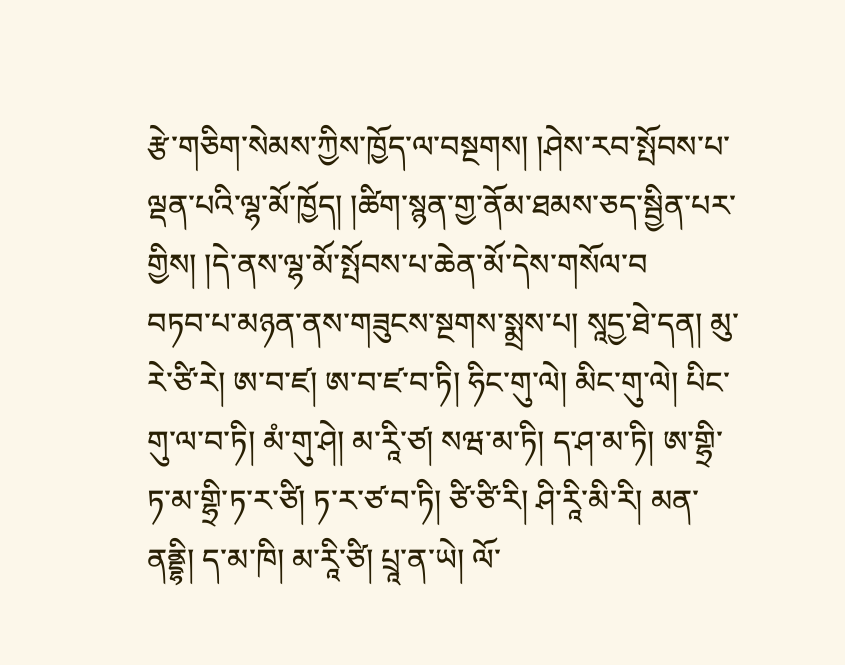རྩེ་གཅིག་སེམས་ཀྱིས་ཁྱོད་ལ་བསྔགས། །ཤེས་རབ་སྤོབས་པ་ལྡན་པའི་ལྷ་མོ་ཁྱོད། །ཚིག་སྙན་གྱ་ནོམ་ཐམས་ཅད་སྦྱིན་པར་གྱིས། །དེ་ནས་ལྷ་མོ་སྤོབས་པ་ཆེན་མོ་དེས་གསོལ་བ
བཏབ་པ་མཉན་ནས་གཟུངས་སྔགས་སྨྲས་པ། སཱདྱ་ཐེ་དན། མུ་རེ་ཙི་རེ། ཨ་བ་ཛ། ཨ་བ་ཛ་བ་ཏི། ཧིང་གུ་ལེ། མིང་གུ་ལེ། པིང་གུ་ལ་བ་ཏི། མཾ་གུ་ཤེ། མ་རཱི་ཙ། སཝ་མ་ཏི། ད་ཤ་མ་ཏི། ཨ་གྷྲི་ཏ་མ་གྷྲི་ཏ་ར་ཙི། ཏ་ར་ཙ་བ་ཏི། ཙི་ཙི་རི། ཤི་རཱི་མི་རི། མན་ནནྡྷི། ད་མ་ཁི། མ་རཱི་ཙི། པྲཱ་ན་ཡེ། ལོ་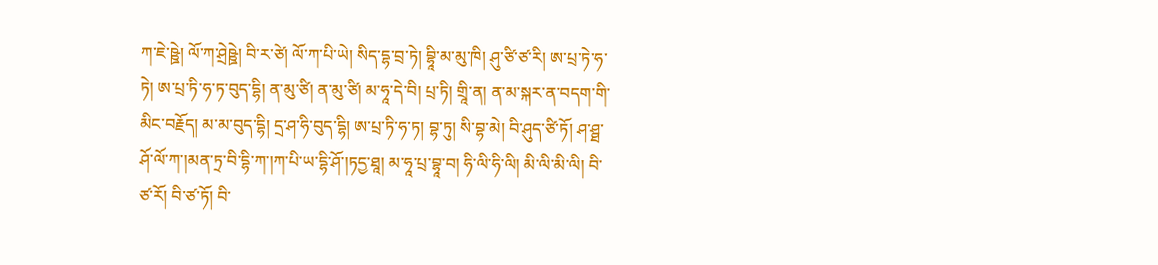ཀ་ཇེ་ཥྛེ། ལོ་ཀ་ཤྲེཥྛེ། བི་ར་ཙེ། ལོ་ཀ་པི་ཡེ། སིད་དྷ་བྲ་ཏེ། བྷཱི་མ་མུ་ཁི། ཤུ་ཙི་ཙ་རི། ཨ་པྲ་ཏེ་ཧ་ཏེ། ཨ་པྲ་ཏི་ཧ་ཏ་བུད་དྷི། ན་མུ་ཙི། ན་མུ་ཙི། མ་ཧཱ་དེ་བི། པྲ་ཏི། གྲཱི་ན། ན་མ་སྐར་ན་བདག་གི་མིང་བརྗོད། མ་མ་བུད་དྷི། དྲ་ཤ་ཧི་བུད་དྷི། ཨ་པྲ་ཏི་ཧ་ཏ། བྷ་ཏུ། སི་བྷ་མེ། བི་ཤུད་ཙི་ཏོ། ཤ་ཤྠ་ཤོ་ལོ་ཀ་།མན་ཏྲ་བི་དྷི་ཀ་།ཀ་པི་ཡ་དྷི་ཤོ་།ཏདྱ་ཐཱ། མ་ཧཱ་པྲ་བྷཱ་བ། ཧི་ལི་ཧི་ལི། མི་ལི་མི་ལི། བི་ཙ་རོ། བི་ཙ་ཏོ། བི་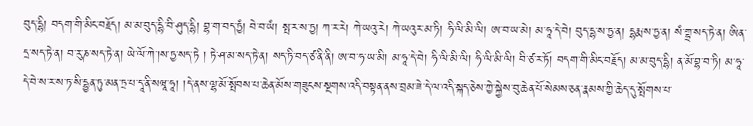བུད་དྷི། བདག་གི་མིང་བརྗོད། མ་མ་བུད་དྷི་བི་ཤུད་དྷི། བྷ་ག་བད་ཏྱཾ། བེ་བ་ཡཾ། སྤ་ར་ས་ཏྱ། ཀ་ར་རེ། ཀེ་ཡའུ་རེ། ཀེ་ཡའུར་མ་ཏི། ཧི་ལི་མི་ལི། ཨ་བ་ཡ་མེ། མ་ཧཱ་དེ་བེ། བུད་དྷ་ས་ཏྱ་ན། དྷརྨ་ས་ཏྱ་ན། སཾ་གྷྲ་སད་ཏེ་ན། ཨིན་དྲ་སད་ཏེ་ན། བ་རུ་ཎ་སད་ཏེ་ན། ཡེ་ལོ་ཀེ་།ས་ཏྱ་སད་ཏེ ། ཏེ་ཤ་མ་སད་ཏེ་ན། སད་ཏི་བད་ཙ་ནི་ནི། ཨ་བ་ཧ་ཡ་མི། མ་ཧཱ་དེ་བེ། ཧི་ལི་མི་ལི། ཧི་ལི་མི་ལི། བི་ཙ་ར་ཏོ། བདག་གི་མིང་བརྗོད། མ་མ་བུད་དྷི། ན་མོ་བྷ་བ་ཏི། མ་ཧཱ་དེ་བེ་ས་ར་ས་ཏ་སི་དྷྱན་ཏུ་མན་ཏྲ་པ་དཱ་ནི་སཝཱ་ཧཱ། །དེ་ནས་ལྷ་མོ་སྤོབས་པ་ཆེན་མོས་གཟུངས་སྔགས་འདི་བསྟན་ནས་བྲམ་ཟེ་དེ་ལ་འདི་སྐད་ཅེས་ཀྱེ་སྐྱེས་བུ་ཆེན་པོ་སེམས་ཅན་རྣམས་ཀྱི་ཆེད་དུ་སྤོགས་པ་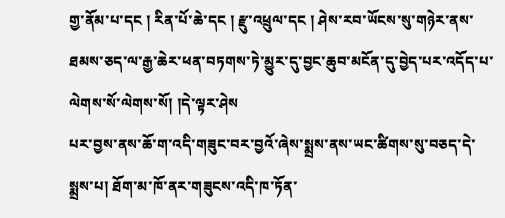གྱ་ནོམ་པ་དང ། རིན་པོ་ཆེ་དང ། རྫུ་འཕྲུལ་དང ། ཤེས་རབ་ཡོངས་སུ་གཉེར་ནས་ཐམས་ཅད་ལ་རྒྱ་ཆེར་ཕན་བཏགས་ཏེ་མྱུར་དུ་བྱང་ཆུབ་མངོན་དུ་བྱེད་པར་འདོད་པ་ལེགས་སོ་ལེགས་སོ། །དེ་ལྟར་ཤེས
པར་བྱས་ནས་ཆོ་ག་འདི་གཟུང་བར་བྱའོ་ཞེས་སྨྲས་ནས་ཡང་ཚིགས་སུ་བཅད་དེ་སྨྲས་པ། ཐོག་མ་ཁོ་ནར་གཟུངས་འདི་ཁ་ཏོན་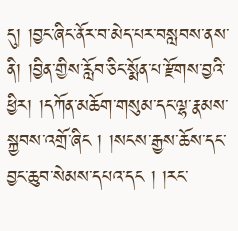དུ། །བྱང་ཞིང་ནོར་བ་མེད་པར་བསླབས་ནས་ནི། །བྱིན་གྱིས་རློབ་ཅིང་སྨོན་པ་རྫོགས་བྱའི་ཕྱིར། །དཀོན་མཆོག་གསུམ་དང་ལྷ་རྣམས་སྐྱབས་འགྲོ་ཞིང ། །སངས་རྒྱས་ཆོས་དང་བྱང་ཆུབ་སེམས་དཔའ་དང ། །རང་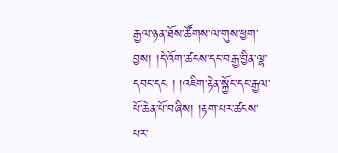རྒྱལ་ཉན་ཐོས་ཚོགས་ལ་གུས་ཕྱག་བྱས། །དེ་འོག་ཚངས་དང་བརྒྱ་བྱིན་ལྷ་དབང་དང ། །འཇིག་རྟེན་སྐྱོང་དང་རྒྱལ་པོ་ཆེན་པོ་བཞིས། །རྟག་པར་ཚངས་པར་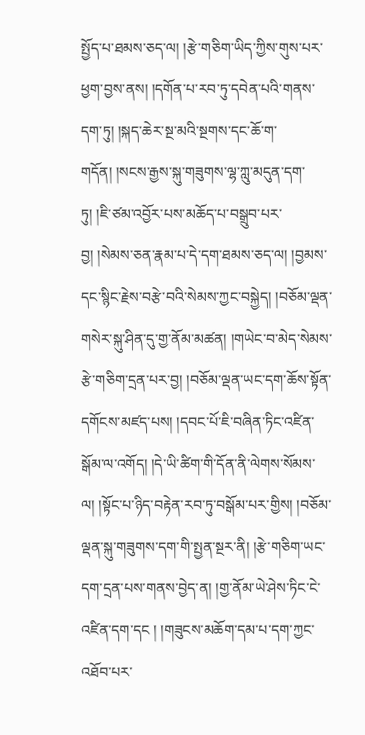སྤྱོད་པ་ཐམས་ཅད་ལ། །རྩེ་གཅིག་ཡིད་ཀྱིས་གུས་པར་ཕྱག་བྱས་ནས། །དགོན་པ་རབ་ཏུ་དབེན་པའི་གནས་དག་ཏུ། །སྐད་ཆེར་སྔ་མའི་སྔགས་དང་ཆོ་ག་གདོན། །སངས་རྒྱས་སྐུ་གཟུགས་ལྷ་ཀླུ་མདུན་དག་ཏུ། །ཇི་ཙམ་འབྱོར་པས་མཆོད་པ་བསྒྲུབ་པར་བྱ། །སེམས་ཅན་རྣམ་པ་དེ་དག་ཐམས་ཅད་ལ། །བྱམས་དང་སྙིང་རྗེས་བརྩེ་བའི་སེམས་ཀྱང་བསྐྱེད། །བཅོམ་ལྡན་གསེར་སྐུ་ཤིན་དུ་གྱ་ནོམ་མཚན། །གཡེང་བ་མེད་སེམས་རྩེ་གཅིག་དྲན་པར་བྱ། །བཅོམ་ལྡན་ཡང་དག་ཆོས་སྟོན་དགོངས་མཛད་པས། །དབང་པོ་ཇི་བཞིན་ཏིང་འཛིན་སྒོམ་ལ་འགོད། །དེ་ཡི་ཚིག་གི་དོན་ནི་ལེགས་སོམས་ལ། །སྟོང་པ་ཉིད་བརྟེན་རབ་ཏུ་བསྒོམ་པར་གྱིས། །བཅོམ་ལྡན་སྐུ་གཟུགས་དག་གི་སྤྱན་སྔར་ནི། །རྩེ་གཅིག་ཡང་དག་དྲན་པས་གནས་བྱེད་ན། །གྱ་ནོམ་ཡེ་ཤེས་ཏིང་ངེ་འཛིན་དག་དང ། །གཟུངས་མཆོག་དམ་པ་དག་ཀྱང་འཐོབ་པར་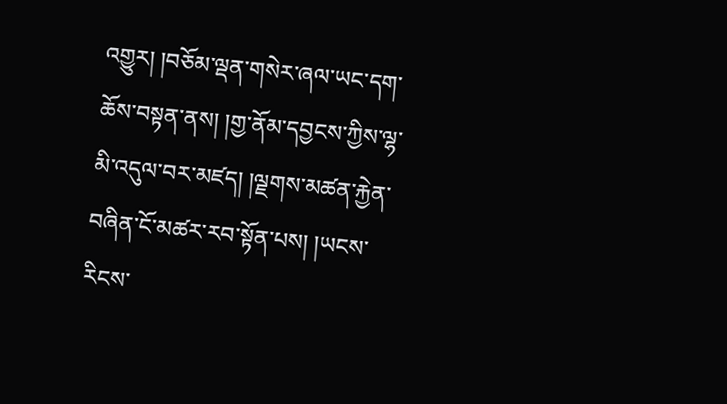འགྱུར། །བཅོམ་ལྡན་གསེར་ཞལ་ཡང་དག་ཆོས་བསྟན་ནས། །གྱ་ནོམ་དབྱངས་ཀྱིས་ལྷ་མི་འདུལ་བར་མཛད། །ལྗགས་མཚན་རྐྱེན་བཞིན་ངོ་མཚར་རབ་སྟོན་པས། །ཡངས་རིངས་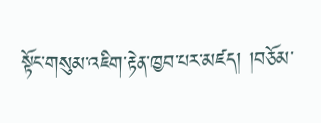སྟོང་གསུམ་འཇིག་རྟེན་ཁྱབ་པར་མཛད། །བཅོམ་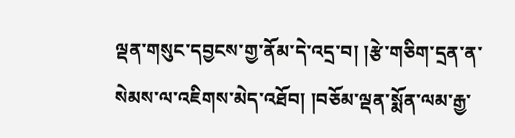ལྡན་གསུང་དབྱངས་གྱ་ནོམ་དེ་འདྲ་བ། །རྩེ་གཅིག་དྲན་ན་སེམས་ལ་འཇིགས་མེད་འཐོབ། །བཅོམ་ལྡན་སྨོན་ལམ་རྒྱ་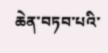ཆེན་བཏབ་པའི་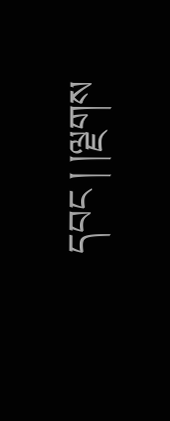དབང ། །ལྗགས